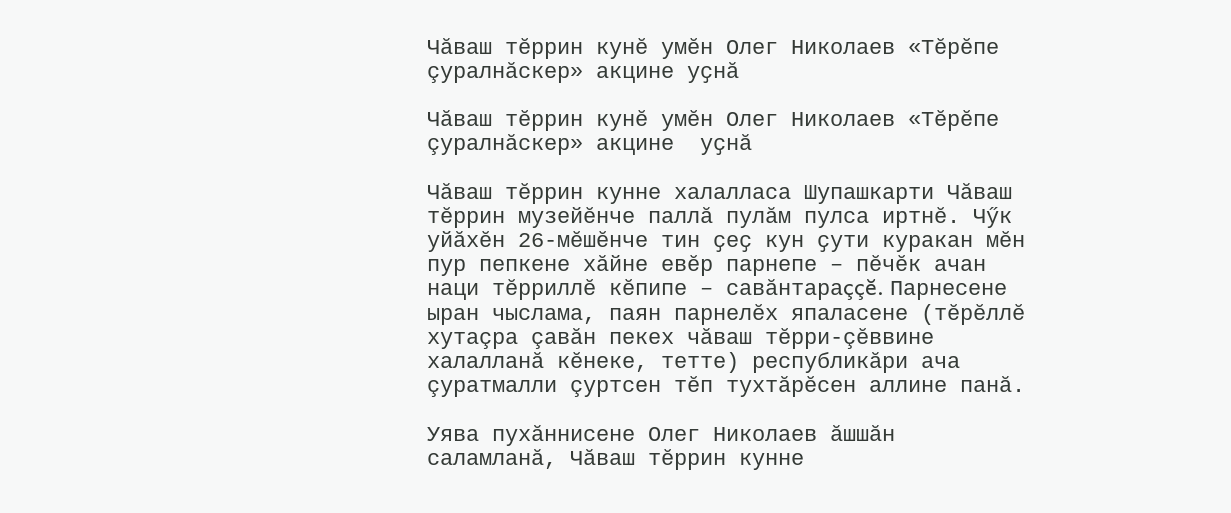Чӑваш тӗррин кунӗ умӗн Олег Николаев «Тĕрĕпе çуралнăскер» акцине уҫнă

Чӑваш тӗррин кунӗ умӗн Олег Николаев «Тĕрĕпе çуралнăскер» акцине  уҫнă

Чăваш тĕррин кунне халалласа Шупашкарти Чăваш тĕррин музейĕнче паллă пулăм пулса иртнĕ. Чӳк уйăхĕн 26-мĕшĕнче тин ҫеҫ кун ҫути куракан мĕн пур пепкене хăйне евĕр парнепе – пĕчĕк ачан наци тĕрриллĕ кĕпипе – савăнтараççĕ. Парнесене ыран чыслама, паян парнелĕх япаласене (тĕрĕллĕ хутаçра çавăн пекех чăваш тĕрри-çĕввине халалланă кĕнеке, тетте) республикăри ача çуратмалли çуртсен тĕп тухтăрĕсен аллине панă.

Уява пухăннисене Олег Николаев ăшшăн саламланă, Чăваш тĕррин кунне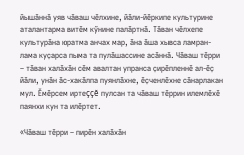йышăннă уяв чăваш чĕлхине, йăли-йĕркипе культурине аталантарма витĕм кӳнине палăртнă. Тăван чĕлхепе культурăна юратма анчах мар, ăна ăша хывса ламран-лама куҫарса пыма та пулăшассине асăннă. Чăваш тĕрри – тӑван халăхӑн сӗм авалтан упранса ҫирӗпленнӗ ал-ӗҫ йӑли, унăн ăс-хакăлпа пуянлăхне, ĕҫченлĕхне сăнарлакан мул. Ĕмĕрсем иртеççĕ пулсан та чăваш тĕррин илемлĕхĕ паянхи кун та илĕртет.

«Чăваш тĕрри – пирĕн халăхăн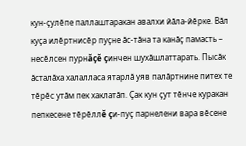кун-çулĕпе паллаштаракан авалхи йăла-йĕрке. Вăл куçа илĕртнисĕр пуçне ăс-тăна та канăç памасть – несĕлсен пурнăçĕ çинчен шухăшлаттарать. Пысăк ăсталăха халалласа ятарлă уяв палăртнине питех те тĕрĕс утăм пек хаклатăп. Çак кун çут тĕнче куракан пепкесене тĕрĕллĕ çи-пуç парнелени вара вĕсене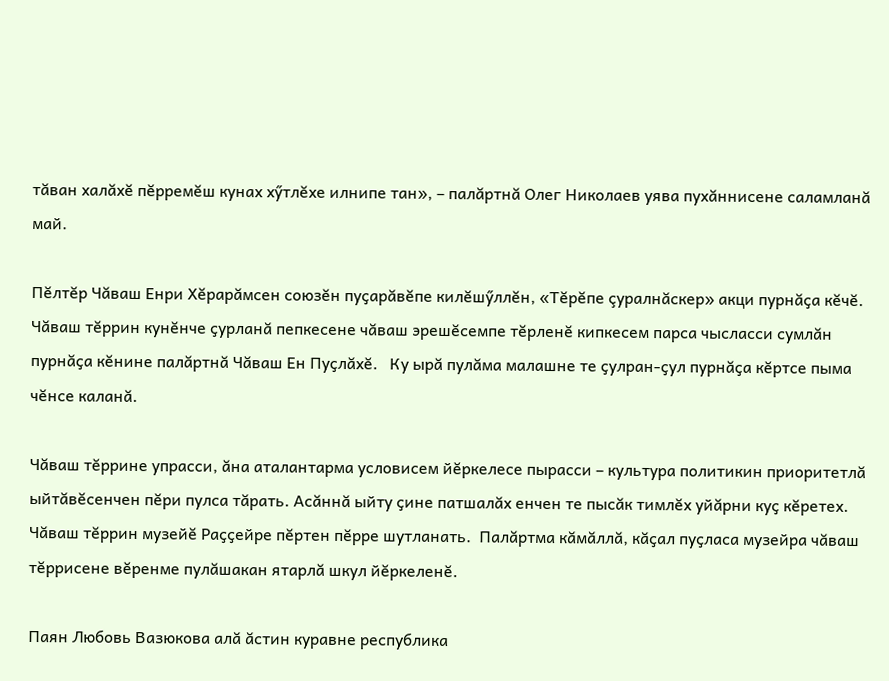тăван халăхĕ пĕрремĕш кунах хӳтлĕхе илнипе тан», – палăртнă Олег Николаев уява пухăннисене саламланă май.

Пĕлтĕр Чăваш Енри Хĕрарăмсен союзĕн пуҫарăвĕпе килĕшӳллĕн, «Тĕрĕпе çуралнăскер» акци пурнăҫа кĕчĕ.  Чăваш тĕррин кунĕнче ҫурланă пепкесене чăваш эрешĕсемпе тĕрленĕ кипкесем парса чысласси сумлăн пурнăҫа кĕнине палăртнă Чăваш Ен Пуҫлăхĕ.   Ку ырă пулăма малашне те ҫулран-ҫул пурнăҫа кĕртсе пыма чĕнсе каланă.

Чăваш тĕррине упрасси, ăна аталантарма условисем йĕркелесе пырасси – культура политикин приоритетлă ыйтăвĕсенчен пĕри пулса тăрать. Асăннă ыйту ҫине патшалăх енчен те пысăк тимлĕх уйăрни куҫ кĕретех. Чăваш тĕррин музейĕ Раҫҫейре пĕртен пĕрре шутланать.  Палăртма кăмăллă, кăҫал пуҫласа музейра чăваш тĕррисене вĕренме пулăшакан ятарлă шкул йĕркеленĕ.

Паян Любовь Вазюкова алă ăстин куравне республика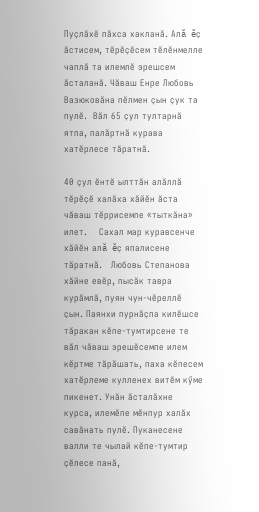Пуҫлăхĕ пăхса хакланă. Алă ĕҫ ăстисем, тĕрĕҫĕсем тĕлĕнмелле чаплă та илемлĕ эрешсем ăсталанă. Чăваш Енре Любовь Вазюковăна пĕлмен ҫын ҫук та пулĕ.  Вăл 65 ҫул тултарнă ятпа, палăртнă курава хатĕрлесе тăратнă.

40 ҫул ĕнтĕ ылттăн алăллă тĕрĕҫĕ халăха хăйĕн ăста чăваш тĕррисемпе «тыткăна» илет.    Сахал мар куравсенче хăйĕн алă ĕҫ япалисене тăратнă.   Любовь Степанова хăйне евĕр, пысăк тавра курăмлă, пуян чун-чĕреллĕ ҫын. Паянхи пурнăҫпа килĕшсе тăракан кĕпе-тумтирсене те вăл чăваш эрешĕсемпе илем кĕртме тăрăшать, паха кĕпесем хатĕрлеме кулленех витĕм кӳме пикенет. Унăн ăсталăхне курса, илемĕпе мĕнпур халăх савăнать пулĕ. Пуканесене валли те чылай кĕпе-тумтир ҫĕлесе панă,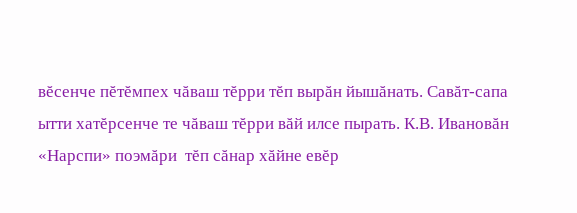вĕсенче пĕтĕмпех чăваш тĕрри тĕп вырăн йышăнать. Савăт-сапа ытти хатĕрсенче те чăваш тĕрри вăй илсе пырать. К.В. Ивановăн «Нарспи» поэмăри  тĕп сăнар хăйне евĕр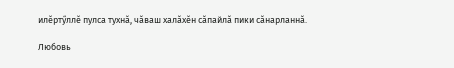илĕртӳллĕ пулса тухнă, чăваш халăхĕн сăпайлă пики сăнарланнă.

Любовь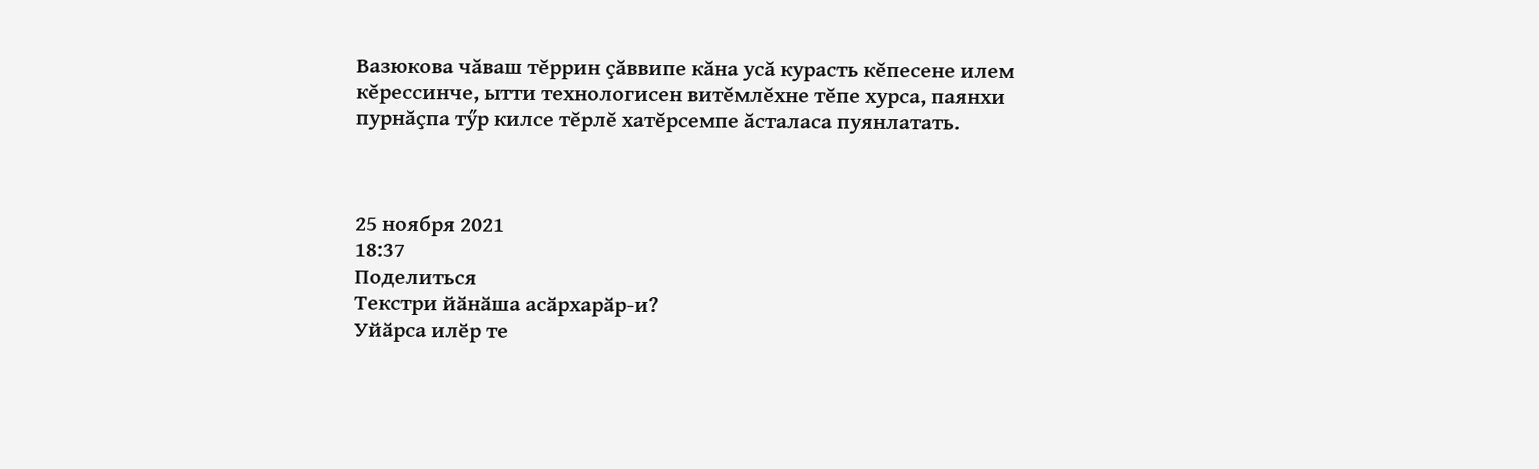Вазюкова чăваш тĕррин ҫăввипе кăна усă курасть кĕпесене илем кĕрессинче, ытти технологисен витĕмлĕхне тĕпе хурса, паянхи пурнăҫпа тӳр килсе тĕрлĕ хатĕрсемпе ăсталаса пуянлатать.



25 ноября 2021
18:37
Поделиться
Текстри йӑнӑша асӑрхарӑр-и?
Уйӑрса илӗр те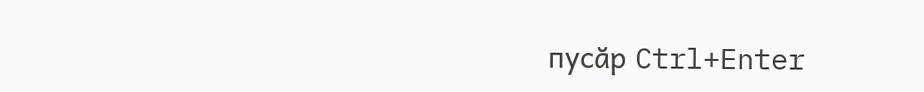пусӑр Ctrl+Enter